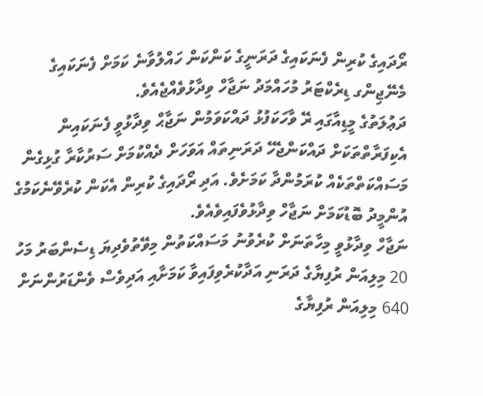ރޯދައިގެ ކުރިން ފެނަކައިގެ ދަރަނީގެ ކަންކަން ހައްލުވާނެ ކަމަށް ފެނަކައިގެ މެނޭޖިންގ ޑިރެކްޓަރު މުހައްމަދު ނަޖާހް ވިދާޅުވެއްޖެއެވެ.
ދަޢުލަތުގެ މީޑިއާގައި ރޭ ވާހަކަފުޅު ދައްކަވަމުން ނަޖާޙް ވިދާޅުވީ ފެނަކައިން އެކިފަރާތްތަކަށް ދައްކަންޖެހޭ ދަރަނިތައް އަވަހަށް ދެއްކުމަށް ސަރުކާރާ ގުޅިގެން މަސައްކަތްތަކެއް ކުރަމުންދާ ކަމަށެވެ. އަދި ރޯދައިގެ ކުރިން އެކަން ކުރެވޭނެކަމުގެ އުންމީދު ބޮޑުކަމަށް ނަޖާހް ވިދާޅުވެފައިވެއެވެ.
ނަޖާހް ވިދާޅުވީ މިހާތަނަށް ކުރެވުނު މަސައްކަތުން މިވޭތުވެދިޔަ ޑިސެންބަރު މަހު 20 މިލިއަން ރުފިޔާގެ ދަރަނި އަދާކުރެވިފައިވާ ކަމަށާއި އަދިވެސް ވެންޑަރުންނަށް 640 މިލިއަން ރުފިޔާގެ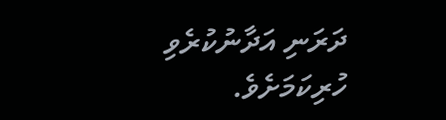ދަރަނި އަދާނުކުރެވި ހުރިކަމަށެވެ.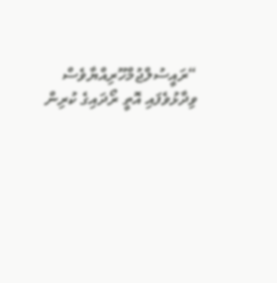“ރައީސުލްޖުމްހޫރިއްޔާވެސް ވިދާޅުވެފައި އޮތީ ރޯދައިގެ ކުރިން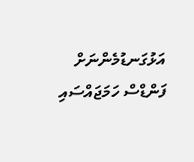އަޅުގަނޑުމެންނަށް ފަންޑްސް ހަމަޖައްސައި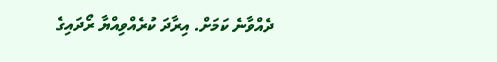ދެއްވާނެ ކަމަށް. އިރާދަ ކުރެއްވިއްޔާ ރޯދައިގެ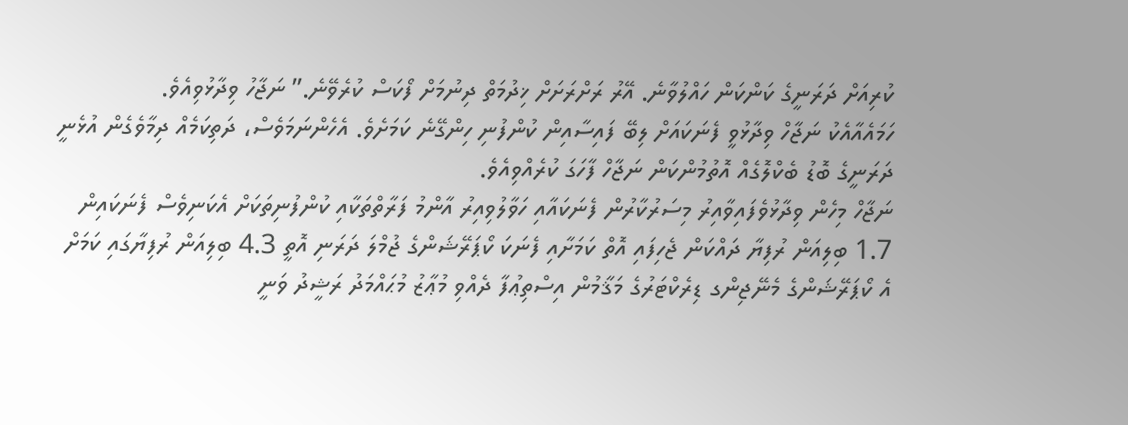ކުރިއަށް ދަރަނީގެ ކަންކަން ހައްލުވާނެ. އޭރު ރަށްރަށަށް ޚިދުމަތް ދިނުމަށް ފޯކަސް ކުރެވޭނެ.” ނަޖާހު ވިދާޅުވިއެވެ.
ހަމައެއާއެކު ނަޖާހް ވިދާޅުވީ ފެނަކައަށް ލިބޭ ފައިސާއިން ކުންފުނި ހިންގޭނެ ކަމަށެވެ. އެހެންނަމަވެސް، ދަތިކަމެއް ދިމާވެގެން އުޅެނީ ދަރަނީގެ ބޮޑު ބެކްލޮގެއް އޮތުމުންކަން ނަޖާހް ފާހަގަ ކުރެއްވިއެވެ.
ނަޖާހް މިހެން ވިދާޅުވެފައިވާއިރު މިސަރުކާރުން ފެނަކައާއި ހަވާލުވިއިރު އާންމު ފަރާތްތަކާއި ކުންފުނިތަކަށް އެކަނިވެސް ފެނަކައިން 1.7 ބިލިއަން ރުފިޔާ ދައްކަން ޖެހިފައި އޮތް ކަމަށާއި ފެނަކަ ކޯޕަރޭޝަންގެ ޖުމްލަ ދަރަނި އޮތީ 4.3 ބިލިއަން ރުފިޔާގައި ކަމަށް އެ ކޯޕަރޭޝަންގެ މެނޭޖިންގ ޑިރެކްޓަރުގެ މަޤާމުން އިސްތިޢުފާ ދެއްވި މުޢާޒު މުޙައްމަދު ރަޝީދު ވަނީ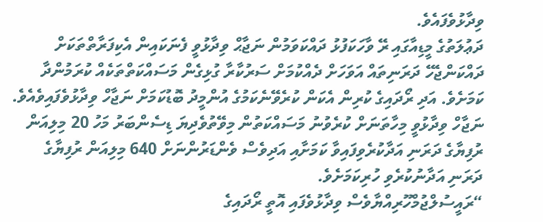ވިދާޅުވެފައެވެ.
ދަޢުލަތުގެ މީޑިއާގައި ރޭ ވާހަކަފުޅު ދައްކަވަމުން ނަޖާޙް ވިދާޅުވީ ފެނަކައިން އެކިފަރާތްތަކަށް ދައްކަންޖެހޭ ދަރަނިތައް އަވަހަށް ދެއްކުމަށް ސަރުކާރާ ގުޅިގެން މަސައްކަތްތަކެއް ކުރަމުންދާ ކަމަށެވެ. އަދި ރޯދައިގެ ކުރިން އެކަން ކުރެވޭނެކަމުގެ އުންމީދު ބޮޑުކަމަށް ނަޖާހް ވިދާޅުވެފައިވެއެވެ.
ނަޖާހް ވިދާޅުވީ މިހާތަނަށް ކުރެވުނު މަސައްކަތުން މިވޭތުވެދިޔަ ޑިސެންބަރު މަހު 20 މިލިއަން ރުފިޔާގެ ދަރަނި އަދާކުރެވިފައިވާ ކަމަށާއި އަދިވެސް ވެންޑަރުންނަށް 640 މިލިއަން ރުފިޔާގެ ދަރަނި އަދާނުކުރެވި ހުރިކަމަށެވެ.
“ރައީސުލްޖުމްހޫރިއްޔާވެސް ވިދާޅުވެފައި އޮތީ ރޯދައިގެ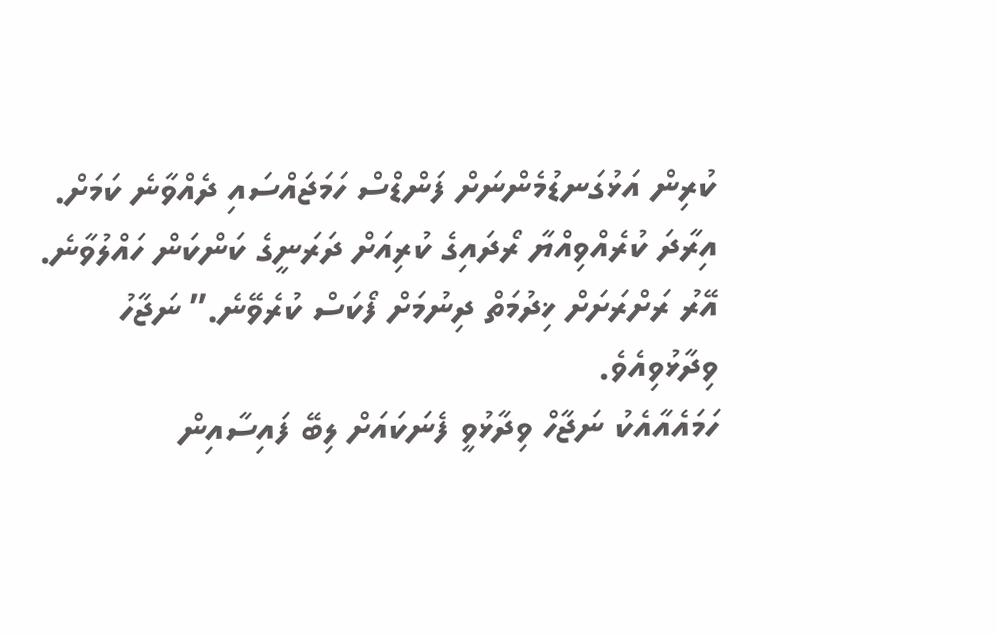ކުރިން އަޅުގަނޑުމެންނަށް ފަންޑްސް ހަމަޖައްސައި ދެއްވާނެ ކަމަށް. އިރާދަ ކުރެއްވިއްޔާ ރޯދައިގެ ކުރިއަށް ދަރަނީގެ ކަންކަން ހައްލުވާނެ. އޭރު ރަށްރަށަށް ޚިދުމަތް ދިނުމަށް ފޯކަސް ކުރެވޭނެ.” ނަޖާހު ވިދާޅުވިއެވެ.
ހަމައެއާއެކު ނަޖާހް ވިދާޅުވީ ފެނަކައަށް ލިބޭ ފައިސާއިން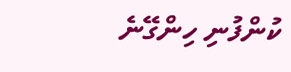ކުންފުނި ހިންގޭނެ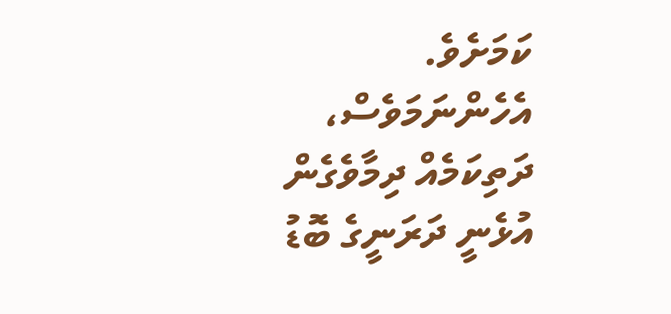ކަމަށެވެ. އެހެންނަމަވެސް، ދަތިކަމެއް ދިމާވެގެން އުޅެނީ ދަރަނީގެ ބޮޑު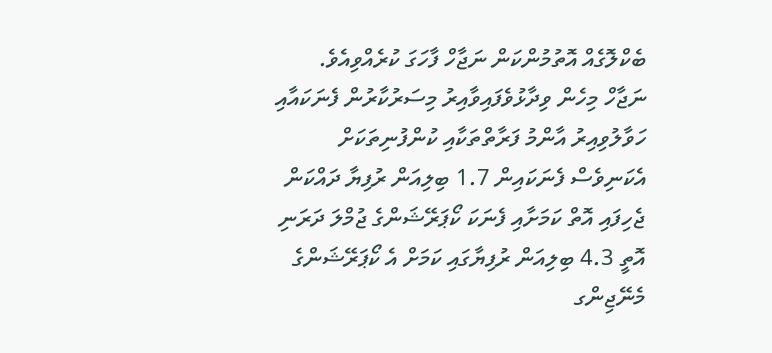ބެކްލޮގެއް އޮތުމުންކަން ނަޖާހް ފާހަގަ ކުރެއްވިއެވެ.
ނަޖާހް މިހެން ވިދާޅުވެފައިވާއިރު މިސަރުކާރުން ފެނަކައާއި ހަވާލުވިއިރު އާންމު ފަރާތްތަކާއި ކުންފުނިތަކަށް އެކަނިވެސް ފެނަކައިން 1.7 ބިލިއަން ރުފިޔާ ދައްކަން ޖެހިފައި އޮތް ކަމަށާއި ފެނަކަ ކޯޕަރޭޝަންގެ ޖުމްލަ ދަރަނި އޮތީ 4.3 ބިލިއަން ރުފިޔާގައި ކަމަށް އެ ކޯޕަރޭޝަންގެ މެނޭޖިންގ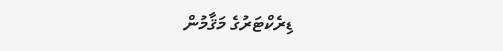ޑިރެކްޓަރުގެ މަޤާމުން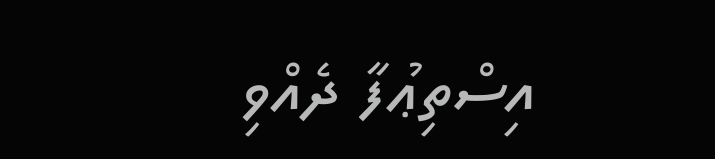އިސްތިޢުފާ ދެއްވި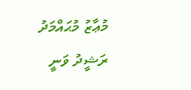މުޢާޒު މުޙައްމަދު ރަޝީދު ވަނީ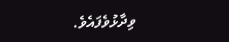ވިދާޅުވެފައެވެ.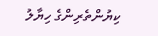ކިޔުންތެރިންގެ ހިޔާލު